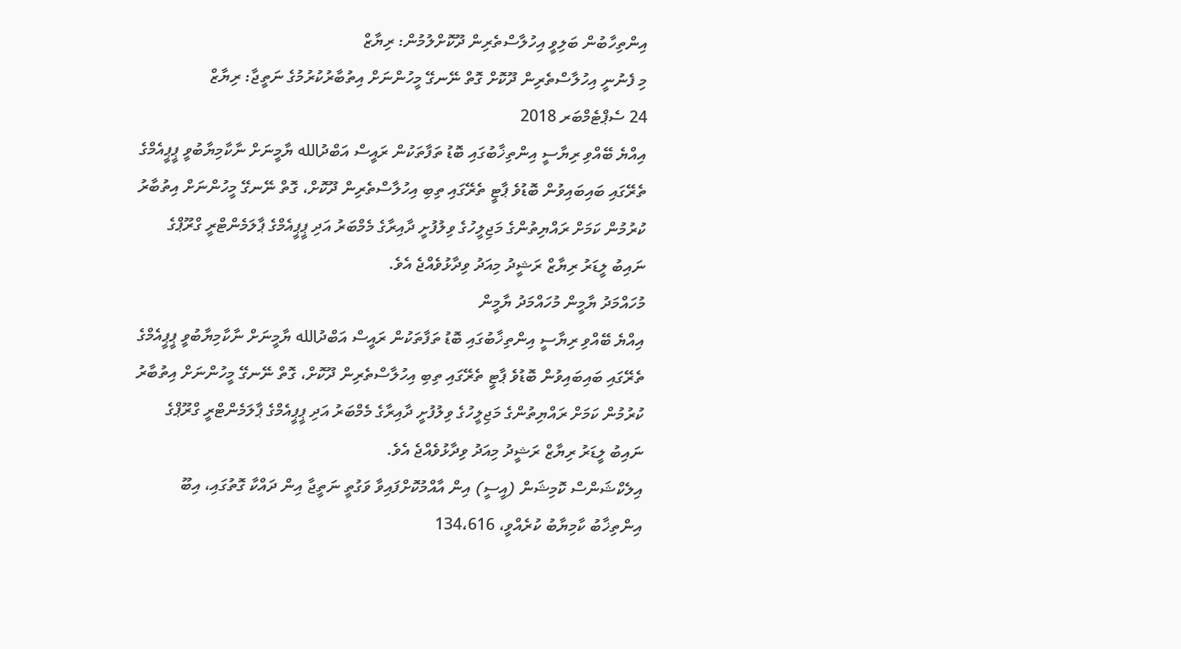އިންތިހާބުން ބަލިވީ އިހުލާސްތެރިން ދޫކޮށްލުމުން: ރިޔާޒް
މި ފެނުނީ އިހުލާސްތެރިން ދޫކޮށް ގޮތް ނޭނގޭ މީހުންނަށް އިތުބާރުކުރުމުގެ ނަތީޖާ: ރިޔާޒް
24 ސެޕްޓެމްބަރ 2018
އިއްޔެ ބޭއްވި ރިޔާސީ އިންތިޚާބުގައި ބޮޑު ތަފާތަކުން ރައީސް އަބްދުالله ޔާމީނަށް ނާކާމިޔާބުވީ ޕީޕީއެމްގެ ތެރޭގައި ބައިބައިވުން ބޮޑުވެ ޕާޓީ ތެރޭގައި ތިބި އިހުލާސްތެރިން ދޫކޮށް، ގޮތް ނޭނގޭ މީހުންނަށް އިތުބާރު ކުރުމުން ކަމަށް ރައްޔިތުންގެ މަޖިލީހުގެ ވިލުފުށީ ދާއިރާގެ މެމްބަރު އަދި ޕީޕީއެމްގެ ޕާލަމެންޓްރީ ގްރޫޕްގެ ނައިބު ލީޑަރު ރިޔާޒް ރަޝީދު މިއަދު ވިދާޅުވެއްޖެ އެވެ.
މުހައްމަދު ޔާމީން މުހައްމަދު ޔާމީން
އިއްޔެ ބޭއްވި ރިޔާސީ އިންތިޚާބުގައި ބޮޑު ތަފާތަކުން ރައީސް އަބްދުالله ޔާމީނަށް ނާކާމިޔާބުވީ ޕީޕީއެމްގެ ތެރޭގައި ބައިބައިވުން ބޮޑުވެ ޕާޓީ ތެރޭގައި ތިބި އިހުލާސްތެރިން ދޫކޮށް، ގޮތް ނޭނގޭ މީހުންނަށް އިތުބާރު ކުރުމުން ކަމަށް ރައްޔިތުންގެ މަޖިލީހުގެ ވިލުފުށީ ދާއިރާގެ މެމްބަރު އަދި ޕީޕީއެމްގެ ޕާލަމެންޓްރީ ގްރޫޕްގެ ނައިބު ލީޑަރު ރިޔާޒް ރަޝީދު މިއަދު ވިދާޅުވެއްޖެ އެވެ.
އިލެކްޝަންސް ކޮމިޝަން (އީސީ) އިން އާއްމުކޮށްފައިވާ ވަގުތީ ނަތީޖާ އިން ދައްކާ ގޮތުގައި، އިބޫ އިންތިޚާބު ކާމިޔާބު ކުރެއްވީ، 134،616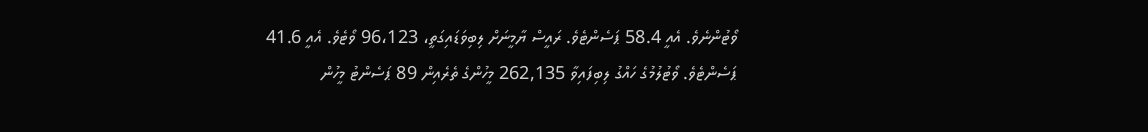ވޯޓުންނެވެ. އެއީ 58.4 ޕަސެންޓެވެ. ރައީސް ޔާމީނަށް ލިބިވަޑައިގަތީ، 96،123 ވޯޓެވެ. އެއީ 41.6 ޕަސެންޓެވެ. ވޯޓުލުމުގެ ހައްގު ލިބިފައިވާ 262,135 މީހުންގެ ތެރެއިން 89 ޕަސެންޓު މީހުން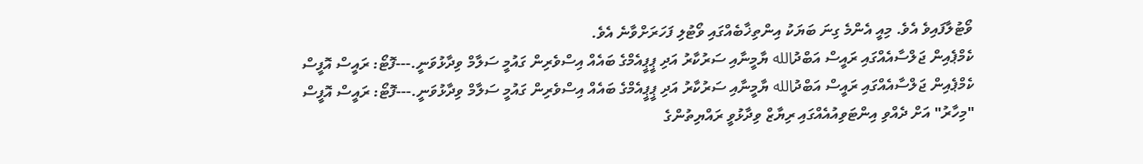ވޯޓުލާފައިވެ އެވެ. މިއީ އެންމެ ގިނަ ބަޔަކު އިންތިޚާބެއްގައި ވޯޓުލި ފަހަރަށްވާނެ އެވެ.
ކެމްޕެއިން ޖަލްސާއެއްގައި ރައީސް އަބްދުالله ޔާމީނާއި ސަރުކާރު އަދި ޕީޕީއެމްގެ ބައެއް އިސްވެރިން ގައުމީ ސަލާމް ވިދާޅުވަނީ.---ފޮޓޯ: ރައީސް އޮފީސް
ކެމްޕެއިން ޖަލްސާއެއްގައި ރައީސް އަބްދުالله ޔާމީނާއި ސަރުކާރު އަދި ޕީޕީއެމްގެ ބައެއް އިސްވެރިން ގައުމީ ސަލާމް ވިދާޅުވަނީ.---ފޮޓޯ: ރައީސް އޮފީސް
"މިހާރު" އަށް ދެއްވި އިންޓަވިއުއެއްގައި ރިޔާޒް ވިދާޅުވީ ރައްޔިތުންގެ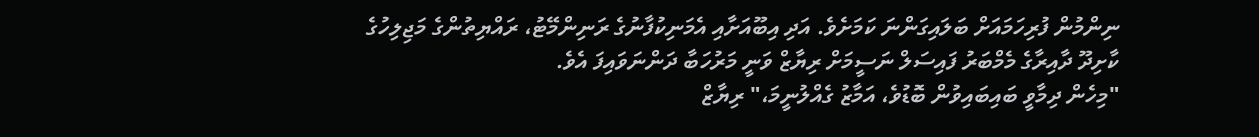ނިންމުން ފުރިހަމައަށް ބަލައިގަންނަ ކަމަށެވެ. އަދި އިބޫއަށާއި އެމަނިކުފާނުގެ ރަނިންމޭޓު، ރައްޔިތުންގެ މަޖިލިހުގެ ކާށިދޫ ދާއިރާގެ މެމްބަރު ފައިސަލް ނަސީމަށް ރިޔާޒް ވަނީ މަރުހަބާ ދަންނަވައިފަ އެވެ.
"މިހެން ދިމާވީ ބައިބައިވުން ބޮޑުވެ، އަމާޒު ގެއްލުނީމަ،" ރިޔާޒް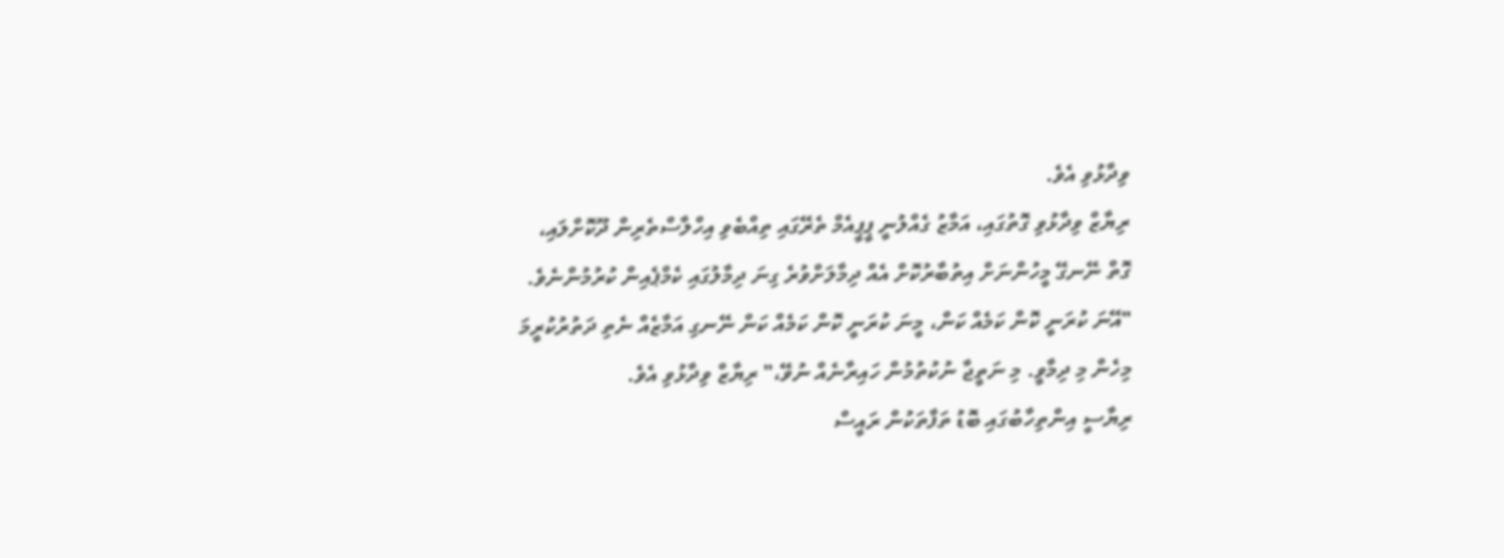ވިދާޅުވި އެވެ.
ރިޔާޒް ވިދާޅުވި ގޮތުގައި، އަމާޒު ގެއްލުނީ ޕީޕީއެމް ތެރޭގައި ތިއްބެވި އިހްލާސްތެރިން ދޫކޮށްލައި، ގޮތް ނޭނގޭ މީހުންނަށް އިތުބާރުކޮށް އެއް ދިމާލަށްވުރެ ގިނަ ދިމާލުގައި ކެމްޕެއިން ކުރުމުންނެވެ.
"އޭނަ ކުރަނީ ކޮން ކަމެއް ކަން، މީނަ ކުރަނީ ކޮން ކަމެއް ކަން ނޭނގި އަމާޒެއް ނެތި ދަތުރުކުރީމަ މިހެން މި ދިމާވީ. މި ނަތީޖާ ނުކުތުމުން ހައިރާނެއް ނުވޭ،" ރިޔާޒް ވިދާޅުވި އެވެ.
ރިޔާސީ އިންތިހާބުގައި ބޮޑު ތަފާތަކުން ރައީސް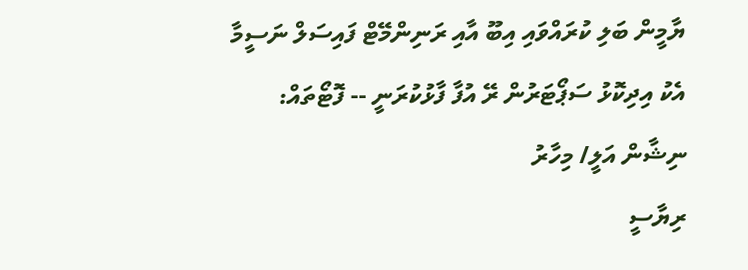ޔާމީން ބަލި ކުރައްވައި އިބޫ އާއި ރަނިންމޭޓް ފައިސަލް ނަސީމާ އެކު އިދިކޮޅު ސަޕޯޓަރުން ރޭ އުފާ ފާޅުކުރަނީ -- ފޮޓޯތައް: ނިޝާން އަލީ/ މިހާރު
ރިޔާސީ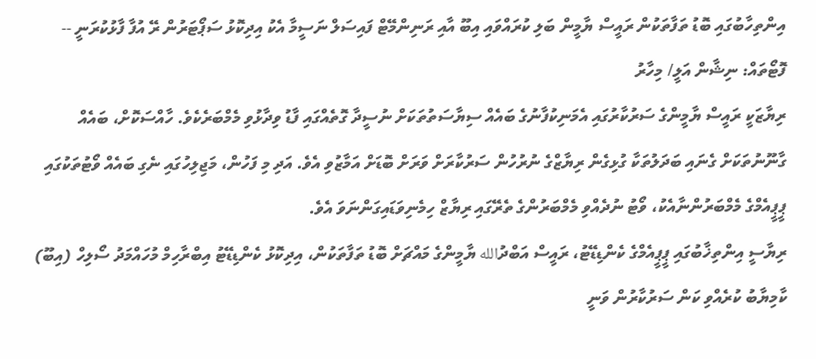އިންތިހާބުގައި ބޮޑު ތަފާތަކުން ރައީސް ޔާމީން ބަލި ކުރައްވައި އިބޫ އާއި ރަނިންމޭޓް ފައިސަލް ނަސީމާ އެކު އިދިކޮޅު ސަޕޯޓަރުން ރޭ އުފާ ފާޅުކުރަނީ -- ފޮޓޯތައް: ނިޝާން އަލީ/ މިހާރު
ރިޔާޒަކީ ރައީސް ޔާމީންގެ ސަރުކާރުގައި އެމަނިކުފާނުގެ ބައެއް ސިޔާސަތުތަކަށް ނުސީދާ ގޮތެއްގައި ފާޑު ވިދާޅުވި މެމްބަރެކެވެ. ހާއްސަކޮށް، ބައެއް ގާނޫނުތަކަށް ގެނައި ބަދަލުތަކާ ގުޅިގެން ރިޔާޒްގެ ނުރުހުން ސަރުކާރަށް ވަރަށް ބޮޑަށް އަމާޒުވި އެވެ. އަދި މި ފަހުން، މަޖިލިހުގައި ނެގި ބައެއް ވޯޓުތަކުގައި ޕީޕީއެމްގެ މެމްބަރުންނާއެކު، ވޯޓު ނުދެއްވި މެމްބަރުންގެ ތެރޭގައި ރިޔާޒް ހިމެނިވަޑައިގަންނަވަ އެވެ.
ރިޔާސީ އިންތިޚާބުގައި ޕީޕީއެމްގެ ކެންޑިޑޭޓު، ރައީސް އަބްދުالله ޔާމީންގެ މައްޗަށް ބޮޑު ތަފާތަކުން، އިދިކޮޅު ކެންޑިޑޭޓު އިބްރާހިމް މުހައްމަދު ސޯލިހް (އިބޫ) ކާމިޔާބު ކުރެއްވި ކަން ސަރުކާރުން ވަނީ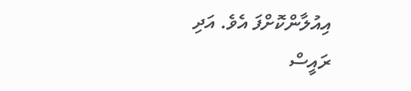އިއުލާންކޮށްފަ އެވެ. އަދި ރައީސް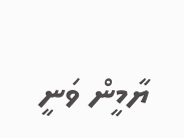ޔާމީން ވަނީ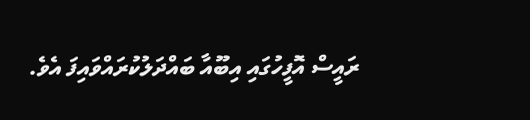ރައީސް އޮފީހުގައި އިބޫއާ ބައްދަލުކުރައްވައިފަ އެވެ.